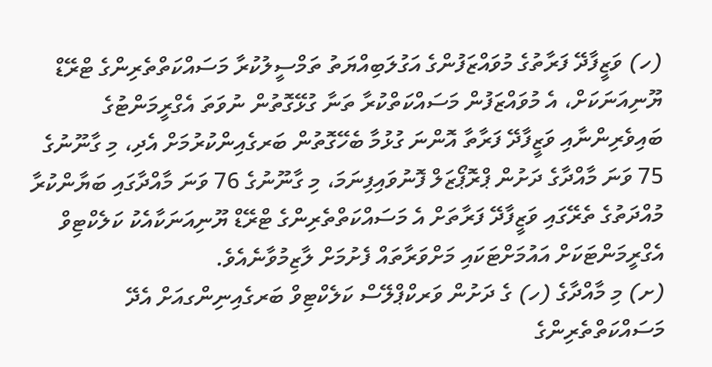(ހ) ވަޒީފާދޭ ފަރާތުގެ މުވައްޒަފުންގެ އަގުލަބިއްޔަތު ތަމްސީލުކުރާ މަސައްކަތްތެރިންގެ ޓްރޭޑް ޔޫނިއަނަކަށް، އެ މުވައްޒަފުން މަސައްކަތްކުރާ ތަނާ ގުޅޭގޮތުން ނުވަތަ އެގްރީމަންޓުގެ ބައިވެރިންނާއި ވަޒީފާދޭ ފަރާތާ އޮންނަ ގުޅުމާ ބެހޭގޮތުން ބަރގެއިންކުރުމަށް އެދި، މި ގާނޫނުގެ 75 ވަނަ މާއްދާގެ ދަށުން ޕްރޮޕޯޒަލް ފޮނުވައިފިނަމަ، މި ގާނޫނުގެ 76 ވަނަ މާއްދާގައި ބަޔާންކުރާ މުއްދަތުގެ ތެރޭގައި ވަޒީފާދޭ ފަރާތަށް އެ މަސައްކަތްތެރިންގެ ޓްރޭޑް ޔޫނިއަނަކާއެކު ކަލެކްޓިވް އެގްރީމަންޓަކަށް އައުމަށްޓަކައި މަށްވަރާތައް ފެށުމަށް ލާޒިމުވާނެއެވެ.
(ށ) މި މާއްދާގެ (ހ) ގެ ދަށުން ވަރކްޕްލޭސް ކަލެކްޓިވް ބަރގެއިނިންގއަށް އެދޭ މަސައްކަތްތެރިންގެ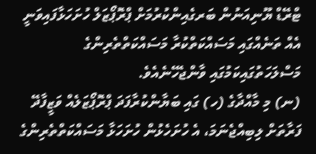ޓްރޭޑް ޔޫނިއަނުން ބަރގެއިންކުރުމަށް ޕްރޮޕޯޒަލް ހުށަހަޅާފައިވަނީ އެއް ތަނެއްގައި މަސައްކަތްކުރާ މަސައްކަތްތެރިންގެ މަސްލަހަތުގައިކަމުގައި ވާންޖެހޭނެއެވެ.
(ނ) މި މާއްދާގެ (ހ) ގައި ބަޔާންކުރާފަދަ ޕްރޮޕޯޒަލެއް ވަޒީފާދޭ ފަރާތަށް ލިބިއްޖެނަމަ، އެ ހުށަހެޅުން ހުށަހަޅާ މަސައްކަތްތެރިންގެ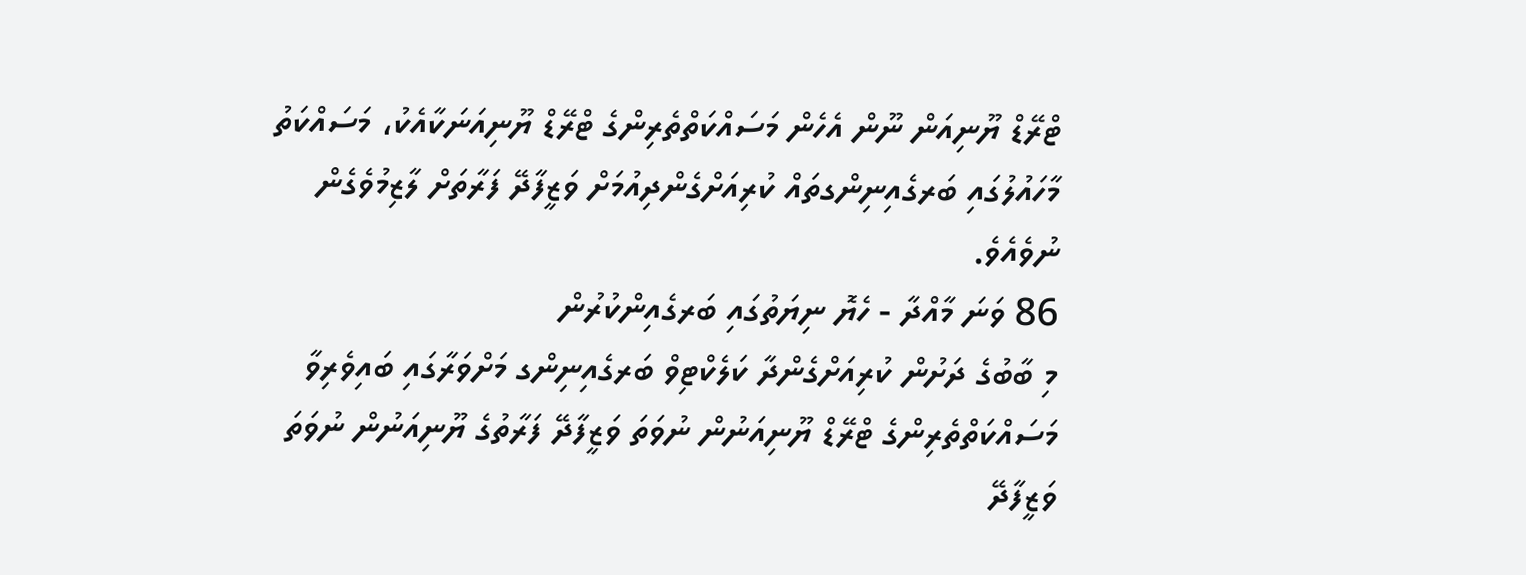ޓްރޭޑް ޔޫނިއަން ނޫން އެހެން މަސައްކަތްތެރިންގެ ޓްރޭޑް ޔޫނިއަނަކާއެކު، މަސައްކަތު މާހައުލުގައި ބަރގެއިނިންގތައް ކުރިއަށްގެންދިއުމަށް ވަޒީފާދޭ ފަރާތަށް ލާޒިމުވެގެން ނުވެއެވެ.
86 ވަނަ މާއްދާ - ހެޔޮ ނިޔަތުގައި ބަރގެއިންކުރުން
މި ބާބުގެ ދަށުން ކުރިއަށްގެންދާ ކަލެކްޓިވް ބަރގެއިނިންގ މަށްވަރާގައި ބައިވެރިވާ މަސައްކަތްތެރިންގެ ޓްރޭޑް ޔޫނިއަނުން ނުވަތަ ވަޒީފާދޭ ފަރާތުގެ ޔޫނިއަނުން ނުވަތަ ވަޒީފާދޭ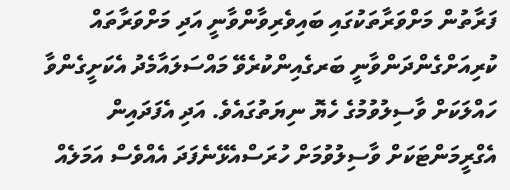ފަރާތުން މަށްވަރާތަކުގައި ބައިވެރިވާންވާނީ އަދި މަށްވަރާތައް ކުރިއަށްގެންދަންވާނީ ބަރގެއިންކުރެވޭ މައްސަލައާމެދު އެކަށީގެންވާ ހައްލަކަށް ވާސިލުވުމުގެ ހެޔޮ ނިޔަތުގައެވެ. އަދި އެފަދައިން އެގްރީމަންޓަކަށް ވާސިލުވުމަށް ހުރަސްއެޅޭނެފަދަ އެއްވެސް އަމަލެއް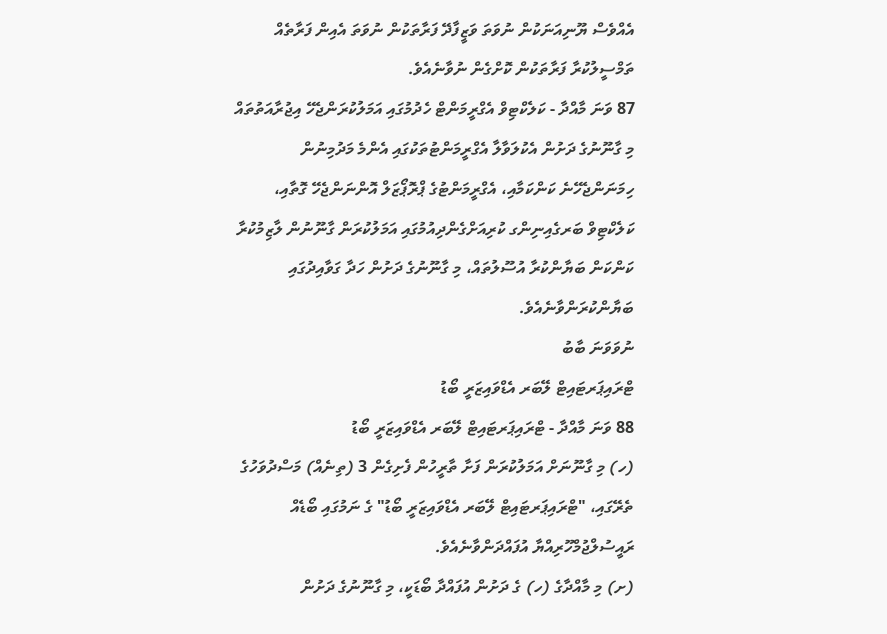އެއްވެސް ޔޫނިއަނަކުން ނުވަތަ ވަޒީފާދޭ ފަރާތަކުން ނުވަތަ އެއިން ފަރާތެއް ތަމްސީލުކުރާ ފަރާތަކުން ކޮށްގެން ނުވާނެއެވެ.
87 ވަނަ މާއްދާ - ކަލެކްޓިވް އެގްރީމަންޓް ހެދުމުގައި އަމަލުކުރަންޖެހޭ އިޖުރާއަތުތައް
މި ގާނޫނުގެ ދަށުން އެކުލަވާލާ އެގްރީމަންޓުތަކުގައި އެންމެ މަދުމިނުން ހިމަނަންޖެހޭނެ ކަންކަމާއި، އެގްރީމަންޓުގެ ޕްރޮޕޯޒަލް އޮންނަންޖެހޭ ގޮތާއި، ކަލެކްޓިވް ބަރގެއިނިންގ ކުރިއަށްގެންދިއުމުގައި އަމަލުކުރަން ގާނޫނުން ލާޒިމުކުރާ ކަންކަން ބަޔާންކުރާ އުސޫލުތައް، މި ގާނޫނުގެ ދަށުން ހަދާ ގަވާއިދުގައި ބަޔާންކުރަންވާނެއެވެ.
ނުވަވަނަ ބާބު
ޓްރައިޕަރޓައިޓް ލޭބަރ އެޑްވައިޒަރީ ބޯޑު
88 ވަނަ މާއްދާ - ޓްރައިޕަރޓައިޓް ލޭބަރ އެޑްވައިޒަރީ ބޯޑު
(ހ) މި ގާނޫނަށް އަމަލުކުރަން ފަށާ ތާރީހުން ފެށިގެން 3 (ތިނެއް) މަސްދުވަހުގެ ތެރޭގައި، "ޓްރައިޕަރޓައިޓް ލޭބަރ އެޑްވައިޒަރީ ބޯޑު" ގެ ނަމުގައި ބޯޑެއް ރައީސުލްޖުމްހޫރިއްޔާ އުފައްދަންވާނެއެވެ.
(ށ) މި މާއްދާގެ (ހ) ގެ ދަށުން އުފައްދާ ބޯޑަކީ، މި ގާނޫނުގެ ދަށުން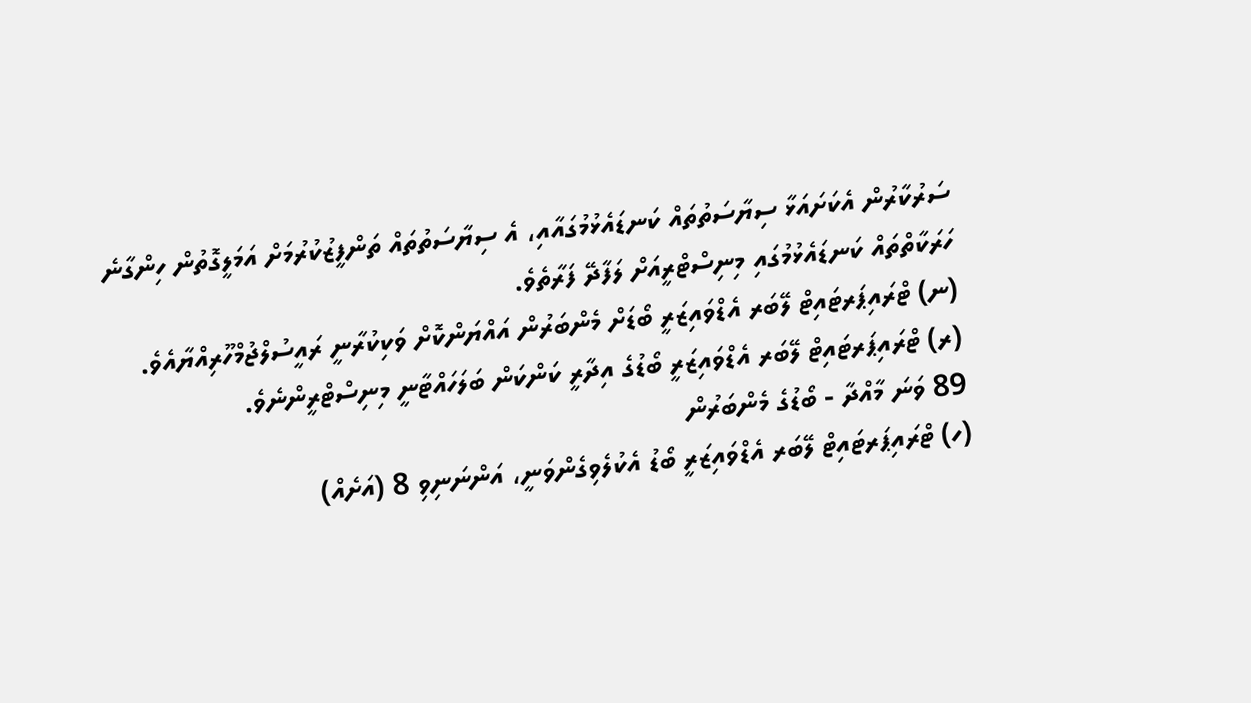ސަރުކާރުން އެކަށައަޅާ ސިޔާސަތުތައް ކަނޑައެޅުމުގައާއި، އެ ސިޔާސަތުތައް ތަންފީޒުކުރުމަށް އަމަލީގޮތުން ހިންގާނެ ހަރަކާތްތައް ކަނޑައެޅުމުގައި މިނިސްޓްރީއަށް ލަފާދޭ ފަރާތެވެ.
(ނ) ޓްރައިޕަރޓައިޓް ލޭބަރ އެޑްވައިޒަރީ ބޯޑަށް މެންބަރުން އައްޔަންކޮށް ވަކިކުރާނީ ރައީސުލްޖުމްހޫރިއްޔާއެވެ.
(ރ) ޓްރައިޕަރޓައިޓް ލޭބަރ އެޑްވައިޒަރީ ބޯޑުގެ އިދާރީ ކަންކަން ބަލަހައްޓާނީ މިނިސްޓްރީންނެވެ.
89 ވަނަ މާއްދާ - ބޯޑުގެ މެންބަރުން
(ހ) ޓްރައިޕަރޓައިޓް ލޭބަރ އެޑްވައިޒަރީ ބޯޑު އެކުލެވިގެންވަނީ، އަންނަނިވި 8 (އަށެއް)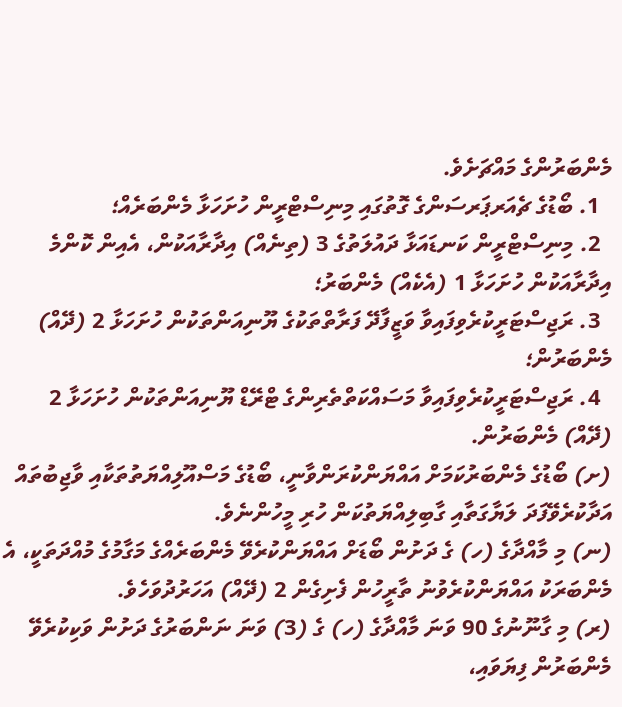މެންބަރުންގެ މައްޗަށެވެ.
  1. ބޯޑުގެ ޗެއަރޕަރސަންގެ ގޮތުގައި މިނިސްޓްރީން ހުށަހަޅާ މެންބަރެއް؛
  2. މިނިސްޓްރީން ކަނޑައަޅާ ދައުލަތުގެ 3 (ތިނެއް) އިދާރާއަކުން، އެއިން ކޮންމެ އިދާރާއަކުން ހުށަހަޅާ 1 (އެކެއް) މެންބަރު؛
  3. ރަޖިސްޓަރީކުރެވިފައިވާ ވަޒީފާދޭ ފަރާތްތަކުގެ ޔޫނިއަންތަކުން ހުށަހަޅާ 2 (ދޭއް) މެންބަރުން؛
  4. ރަޖިސްޓަރީކުރެވިފައިވާ މަސައްކަތްތެރިންގެ ޓްރޭޑް ޔޫނިއަންތަކުން ހުށަހަޅާ 2 (ދޭއް) މެންބަރުން.
(ށ) ބޯޑުގެ މެންބަރުކަމަށް އައްޔަންކުރަންވާނީ، ބޯޑުގެ މަސްއޫލިއްޔަތުތަކާއި ވާޖިބުތައް އަދާކުރެވޭފަދަ ލަޔާގަތާއި ގާބިލިއްޔަތުކަން ހުރި މީހުންނެވެ.
(ނ) މި މާއްދާގެ (ހ) ގެ ދަށުން ބޯޑަށް އައްޔަންކުރެވޭ މެންބަރެއްގެ މަގާމުގެ މުއްދަތަކީ، އެ މެންބަރަކު އައްޔަންކުރެވުނު ތާރީހުން ފެށިގެން 2 (ދޭއް) އަހަރުދުވަހެވެ.
(ރ) މި ގާނޫނުގެ 90 ވަނަ މާއްދާގެ (ހ) ގެ (3) ވަނަ ނަންބަރުގެ ދަށުން ވަކިކުރެވޭ މެންބަރުން ފިޔަވައި،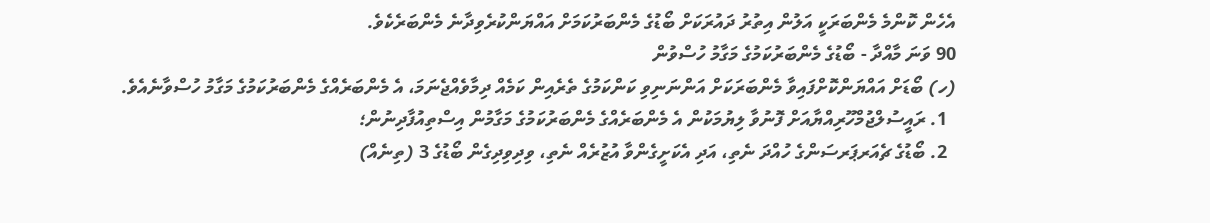އެހެން ކޮންމެ މެންބަރަކީ އަލުން އިތުރު ދައުރަކަށް ބޯޑުގެ މެންބަރުކަމަށް އައްޔަންކުރެވިދާނެ މެންބަރެކެވެ.
90 ވަނަ މާއްދާ - ބޯޑުގެ މެންބަރުކަމުގެ މަގާމު ހުސްވުން
(ހ) ބޯޑަށް އައްޔަންކޮށްފައިވާ މެންބަރަކަށް އަންނަނިވި ކަންކަމުގެ ތެރެއިން ކަމެއް ދިމާވެއްޖެނަމަ، އެ މެންބަރެއްގެ މެންބަރުކަމުގެ މަގާމު ހުސްވާނެއެވެ.
  1. ރައީސުލްޖުމްހޫރިއްޔާއަށް ފޮނުވާ ލިޔުމަކުން އެ މެންބަރެއްގެ މެންބަރުކަމުގެ މަގާމުން އިސްތިއުފާދިނުން؛
  2. ބޯޑުގެ ޗެއަރޕަރސަންގެ ހުއްދަ ނެތި، އަދި އެކަށީގެންވާ އުޒުރެއް ނެތި، ވިދިވިދިގެން ބޯޑުގެ 3 (ތިނެއް)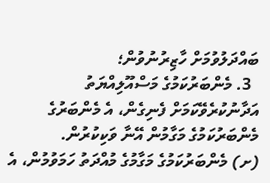ބައްދަލުވުމަށް ހާޒިރުނުވުން؛
  3. މެންބަރުކަމުގެ މަސްއޫލިއްޔަތު އަދާނުކުރެވޭކަމަށް ފެނިގެން، އެ މެންބަރުގެ މެންބަރުކަމުގެ މަގާމުން އޭނާ ވަކިކުރުން.
(ށ) މެންބަރުކަމުގެ މަގާމުގެ މުއްދަތު ހަމަވުމުން، އެ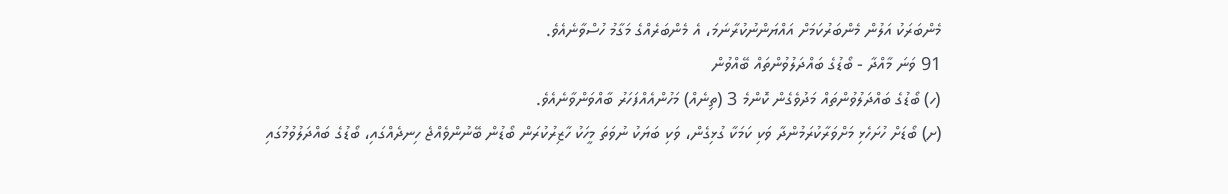މެންބަރަކު އަލުން މެންބަރުކަމަށް އައްޔަންނުކުރާނަމަ، އެ މެންބަރެއްގެ މަގާމު ހުސްވާނެއެވެ.
91 ވަނަ މާއްދާ - ބޯޑުގެ ބައްދަލުވުންތައް ބޭއްވުން
(ހ) ބޯޑުގެ ބައްދަލުވުންތައް މަދުވެގެން ކޮންމެ 3 (ތިނެއް) މަހުންއެއްފަހަރު ބާއްވަންވާނެއެވެ.
(ށ) ބޯޑަށް ހުށަހެޅި މަށްވަރާކުރަމުންދާ ވަކި ކަމަކާ ގުޅިގެން، ވަކި ބަޔަކު ނުވަތަ މީހަކު ހާޒިރުކުރަން ބޯޑުން ބޭނުންވެއްޖެ ހިނދެއްގައި، ބޯޑުގެ ބައްދަލުވުމުގައި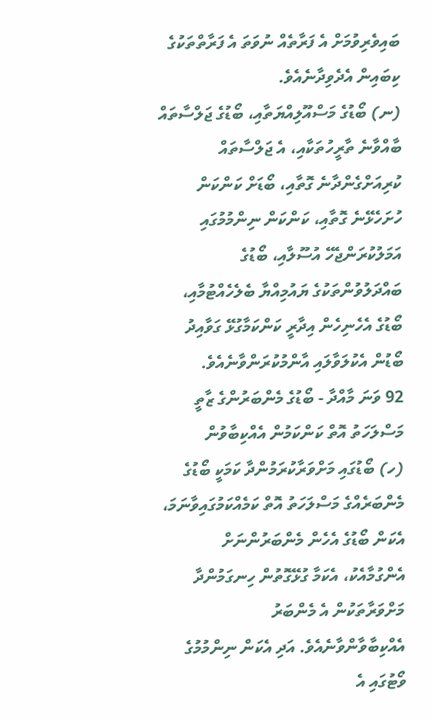ބައިވެރިވުމަށް އެ ފަރާތެއް ނުވަތަ އެ ފަރާތްތަކުގެ ކިބައިން އެދެވިދާނެއެވެ.
(ނ) ބޯޑުގެ މަސްއޫލިއްޔަތާއި، ބޯޑުގެ ޖަލްސާތައް ބާއްވާނެ ތާރީހުތަކާއި، އެ ޖަލްސާތައް ކުރިއަށްގެންދާނެ ގޮތާއި، ބޯޑަށް ކަންކަން ހުށަހެޅޭނެ ގޮތާއި، ކަންކަން ނިންމުމުގައި އަމަލުކުރަންޖެހޭ އުސޫލާއި، ބޯޑުގެ ބައްދަލުވުންތަކުގެ ޔައުމިއްޔާ ބެލެހެއްޓުމާއި، ބޯޑުގެ އެހެނިހެން އިދާރީ ކަންކަމާގުޅޭ ގަވާއިދު ބޯޑުން އެކުލަވާލައި އާންމުކުރަންވާނެއެވެ.
92 ވަނަ މާއްދާ - ބޯޑުގެ މެންބަރުންގެ ޒާތީ މަސްލަހަތު އޮތް ކަންކަމުން އެއްކިބާވުން
(ހ) ބޯޑުގައި މަށްވަރާކުރަމުންދާ ކަމަކީ ބޯޑުގެ މެންބަރެއްގެ މަސްލަހަތު އޮތް ކަމެއްކަމުގައިވާނަމަ، އެކަން ބޯޑުގެ އެހެން މެންބަރުންނަށް އެންގުމާއެކު، އެކަމާ ގުޅޭގޮތުން ހިނގަމުންދާ މަށްވަރާތަކުން އެ މެންބަރު އެއްކިބާވާންވާނެއެވެ. އަދި އެކަން ނިންމުމުގެ ވޯޓުގައި އެ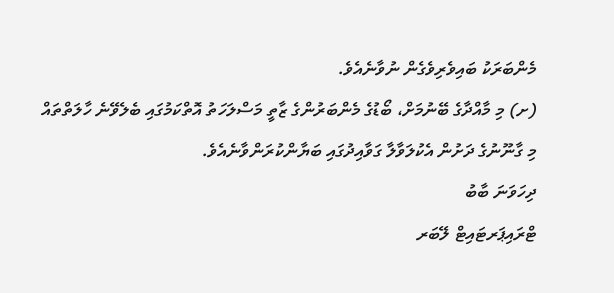މެންބަރަކު ބައިވެރިވެގެން ނުވާނެއެވެ.
(ށ) މި މާއްދާގެ ބޭނުމަށް، ބޯޑުގެ މެންބަރުންގެ ޒާތީ މަސްލަހަތު އޮތްކަމުގައި ބެލެވޭނެ ހާލަތްތައް މި ގާނޫނުގެ ދަށުން އެކުލަވާލާ ގަވާއިދުގައި ބަޔާންކުރަންވާނެއެވެ.
ދިހަވަނަ ބާބު
ޓްރައިޕަރޓައިޓް ލޭބަރ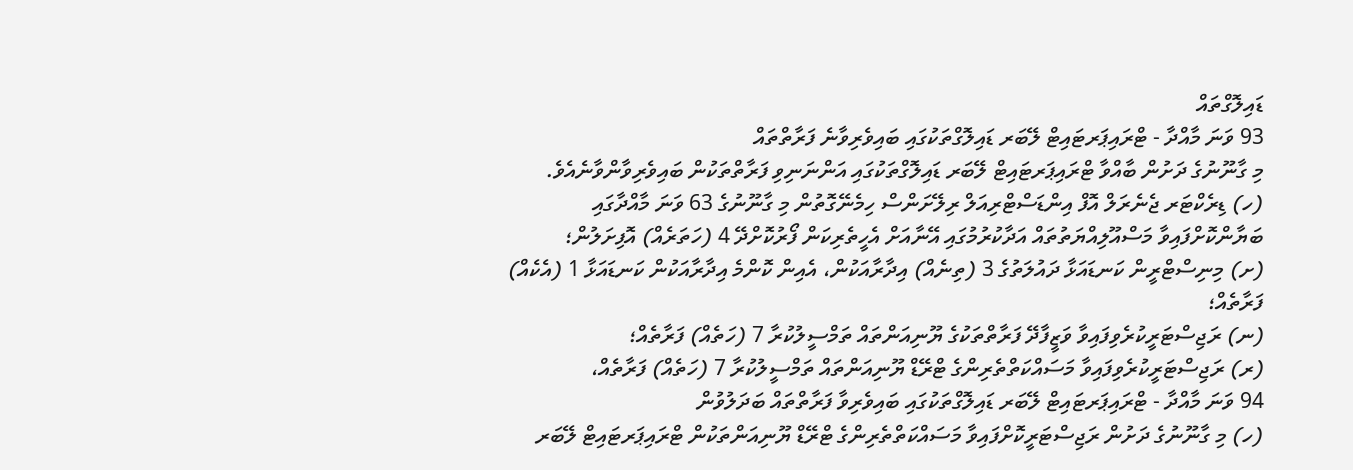ޑައިލޮގްތައް
93 ވަނަ މާއްދާ - ޓްރައިޕަރޓައިޓް ލޭބަރ ޑައިލޮގްތަކުގައި ބައިވެރިވާނެ ފަރާތްތައް
މި ގާނޫނުގެ ދަށުން ބާއްވާ ޓްރައިޕަރޓައިޓް ލޭބަރ ޑައިލޮގްތަކުގައި އަންނަނިވި ފަރާތްތަކުން ބައިވެރިވާންވާނެއެވެ.
(ހ) ޑިރެކްޓަރ ޖެނެރަލް އޮފް އިންޑަސްޓްރިއަލް ރިލޭށަންސް ހިމެނޭގޮތުން މި ގާނޫނުގެ 63 ވަނަ މާއްދާގައި ބަޔާންކޮށްފައިވާ މަސްއޫލިއްޔަތުތައް އަދާކުރުމުގައި އޭނާއަށް އެހީތެރިކަން ފޯރުކޮށްދޭ 4 (ހަތަރެއް) އޮފިށަލުން؛
(ށ) މިނިސްޓްރީން ކަނޑައަޅާ ދައުލަތުގެ 3 (ތިނެއް) އިދާރާއަކުން، އެއިން ކޮންމެ އިދާރާއަކުން ކަނޑައަޅާ 1 (އެކެއް) ފަރާތެއް؛
(ނ) ރަޖިސްޓަރީކުރެވިފައިވާ ވަޒީފާދޭ ފަރާތްތަކުގެ ޔޫނިއަންތައް ތަމްސީލުކުރާ 7 (ހަތެއް) ފަރާތެއް؛
(ރ) ރަޖިސްޓަރީކުރެވިފައިވާ މަސައްކަތްތެރިންގެ ޓްރޭޑް ޔޫނިއަންތައް ތަމްސީލުކުރާ 7 (ހަތެއް) ފަރާތެއް،
94 ވަނަ މާއްދާ - ޓްރައިޕަރޓައިޓް ލޭބަރ ޑައިލޮގްތަކުގައި ބައިވެރިވާ ފަރާތްތައް ބަދަލުވުން
(ހ) މި ގާނޫނުގެ ދަށުން ރަޖިސްޓަރީކޮށްފައިވާ މަސައްކަތްތެރިންގެ ޓްރޭޑް ޔޫނިއަންތަކުން ޓްރައިޕަރޓައިޓް ލޭބަރ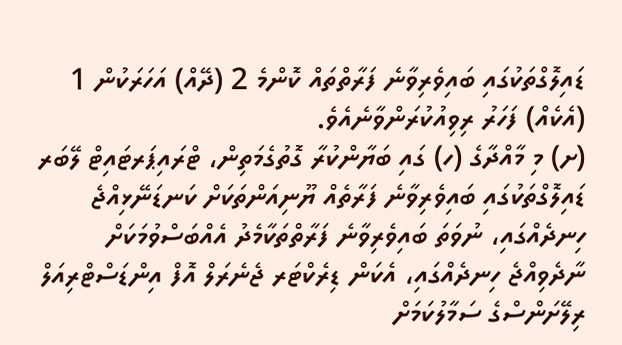ޑައިލޮގްތަކުގައި ބައިވެރިވާނެ ފަރާތްތައް ކޮންމެ 2 (ދޭއް) އަހަރަކުން 1 (އެކެއް) ފަހަރު ރިވިއުކުރަންވާނެއެވެ.
(ށ) މި މާއްދާގެ (ހ) ގައި ބަޔާންކުރާ ގޮތުގެމަތިން، ޓްރައިޕަރޓައިޓް ލޭބަރ ޑައިލޮގްތަކުގައި ބައިވެރިވާނެ ފަރާތެއް ޔޫނިއަންތަކަށް ކަނޑަނޭޅިއްޖެ ހިނދެއްގައި، ނުވަތަ ބައިވެރިވާނެ ފަރާތްތަކާމެދު އެއްބަސްވުމަކަށް ނާދެވިއްޖެ ހިނދެއްގައި، އެކަން ޑިރެކްޓަރ ޖެނެރަލް އޮފް އިންޑަސްޓްރިއަލް ރިލޭށަންސްގެ ސަމާލުކަމަށް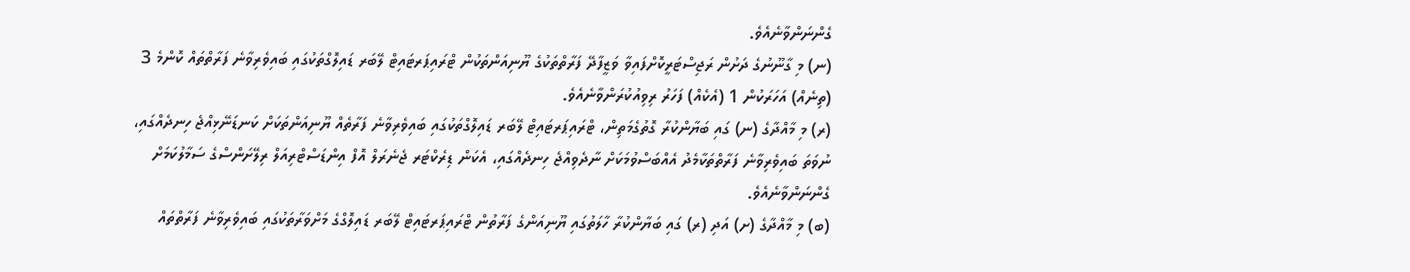ގެންނަންވާނެއެވެ.
(ނ) މި ގާނޫނުގެ ދަށުން ރަޖިސްޓަރީކޮށްފައިވާ ވަޒީފާދޭ ފަރާތްތަކުގެ ޔޫނިއަންތަކުން ޓްރައިޕަރޓައިޓް ލޭބަރ ޑައިލޮގްތަކުގައި ބައިވެރިވާނެ ފަރާތްތައް ކޮންމެ 3 (ތިނެއް) އަހަރަކުން 1 (އެކެއް) ފަހަރު ރިވިއުކުރަންވާނެއެވެ.
(ރ) މި މާއްދާގެ (ނ) ގައި ބަޔާންކުރާ ގޮތުގެމަތިން، ޓްރައިޕަރޓައިޓް ލޭބަރ ޑައިލޮގްތަކުގައި ބައިވެރިވާނެ ފަރާތެއް ޔޫނިއަންތަކަށް ކަނޑަނޭޅިއްޖެ ހިނދެއްގައި، ނުވަތަ ބައިވެރިވާނެ ފަރާތްތަކާމެދު އެއްބަސްވުމަކަށް ނާދެވިއްޖެ ހިނދެއްގައި، އެކަން ޑިރެކްޓަރ ޖެނެރަލް އޮފް އިންޑަސްޓްރިއަލް ރިލޭށަންސްގެ ސަމާލުކަމަށް ގެންނަންވާނެއެވެ.
(ބ) މި މާއްދާގެ (ށ) އަދި (ރ) ގައި ބަޔާންކުރާ ހާލަތުގައި ޔޫނިއަންގެ ފަރާތުން ޓްރައިޕަރޓައިޓް ލޭބަރ ޑައިލޮގްގެ މަށްވަރާތަކުގައި ބައިވެރިވާނެ ފަރާތްތައް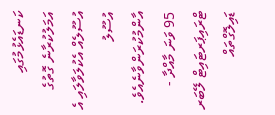ކަނޑައެޅުމުގައި އަމަލުކުރާނެ ގޮތުގެ އުސޫލެއް އެކުލަވާލައި އެ އުސޫލު އާންމުކުރަންވާނެއެވެ.
95 ވަނަ މާއްދާ - ޓްރައިޕަރޓައިޓް ލޭބަރ ޑައިލޮގްތައް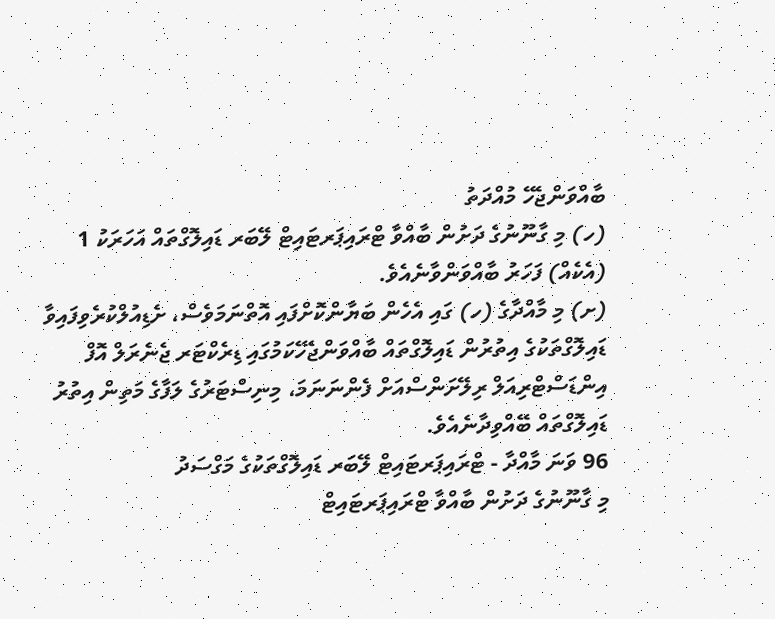ބާއްވަންޖެހޭ މުއްދަތު
(ހ) މި ގާނޫނުގެ ދަށުން ބާއްވާ ޓްރައިޕަރޓައިޓް ލޭބަރ ޑައިލޮގްތައް އަހަރަކު 1 (އެކެއް) ފަހަރު ބާއްވަންވާނެއެވެ.
(ށ) މި މާއްދާގެ (ހ) ގައި އެހެން ބަޔާންކޮށްފައި އޮތްނަމަވެސް، ށެޑިއުލްކުރެވިފައިވާ ޑައިލޮގްތަކުގެ އިތުރުން ޑައިލޮގްތައް ބާއްވަންޖެހޭކަމުގައި ޑިރެކްޓަރ ޖެނެރަލް އޮފް އިންޑަސްޓްރިއަލް ރިލޭށަންސްއަށް ފެންނަނަމަ، މިނިސްޓަރުގެ ލަފާގެ މަތިން އިތުރު ޑައިލޮގްތައް ބޭއްވިދާނެއެވެ.
96 ވަނަ މާއްދާ - ޓްރައިޕަރޓައިޓް ލޭބަރ ޑައިލޮގްތަކުގެ މަގްސަދު
މި ގާނޫނުގެ ދަށުން ބާއްވާ ޓްރައިޕަރޓައިޓް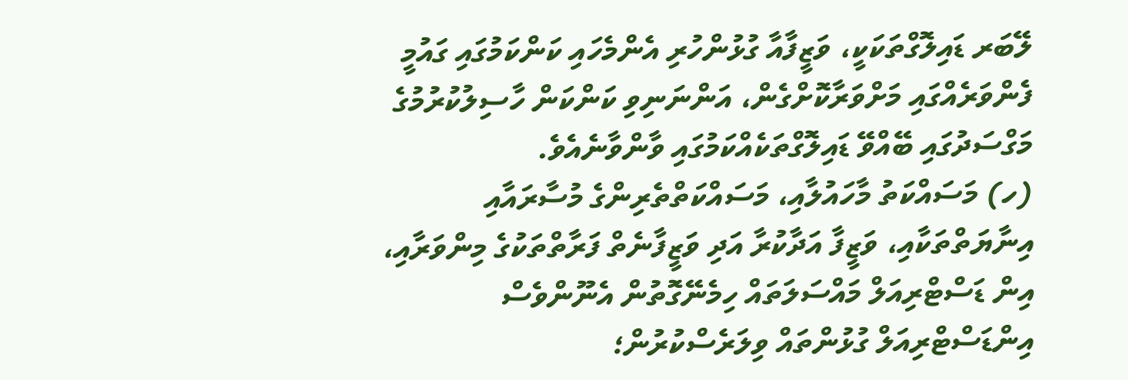ލޭބަރ ޑައިލޮގްތަކަކީ، ވަޒީފާއާ ގުޅުންހުރި އެންމެހައި ކަންކަމުގައި ގައުމީ ފެންވަރެއްގައި މަށްވަރާކޮށްގެން، އަންނަނިވި ކަންކަން ހާސިލުކުރުމުގެ މަގްސަދުގައި ބޭއްވޭ ޑައިލޮގްތަކެއްކަމުގައި ވާންވާނެއެވެ.
(ހ) މަސައްކަތު މާހައުލާއި، މަސައްކަތްތެރިންގެ މުސާރައާއި އިނާޔަތްތަކާއި، ވަޒީފާ އަދާކުރާ އަދި ވަޒީފާނެތް ފަރާތްތަކުގެ މިންވަރާއި، އިން ޑަސްޓްރިއަލް މައްސަލަތައް ހިމެނޭގޮތުން އެނޫންވެސް އިންޑަސްޓްރިއަލް ގުޅުންތައް ވިލަރެސްކުރުން؛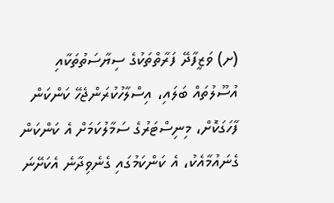(ށ) ވަޒީފާދޭ ފަރާތްތަކުގެ ސިޔާސަތުތަކާއި އުސޫލުތައް ބަލައި، އިސްލާހުކުރަންޖެހޭ ކަންކަން ފާހަގަކޮށް، މިނިސްޓަރުގެ ސަމާލުކަމަށް އެ ކަންކަން ގެނައުމާއެކު، އެ ކަންކަމުގައި ގެނެވިދާނެ އެކަށޭނަ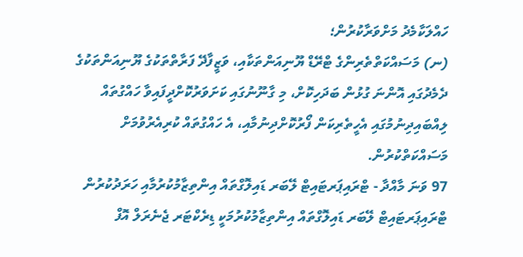ހައްލަކާމެދު މަށްވަރާކުރުން؛
(ނ) މަސައްކަތްތެރިންގެ ޓްރޭޑް ޔޫނިއަންތަކާއި، ވަޒީފާދޭ ފަރާތްތަކުގެ ޔޫނިއަންތަކުގެ ދެމެދުގައި އޮންނަ ގުޅުން ބަދަހިކޮށް، މި ގާނޫނުގައި ކަށަވަރުކޮށްދީފައިވާ ހައްގުތައް ލިއްބައިދިނުމުގައި އެހީތެރިކަން ފޯރުކޮށްދިނުމާއި، އެ ހައްގުތައް ކުރިއެރުވުމަށް މަސައްކަތްކުރުން.
97 ވަނަ މާއްދާ - ޓްރައިޕަރޓައިޓް ލޭބަރ ޑައިލޮގްތައް އިންތިޒާމުކުރުމާއި ހަރަދުކުރުން
ޓްރައިޕަރޓައިޓް ލޭބަރ ޑައިލޮގްތައް އިންތިޒާމުކުރުމަކީ ޑިރެކްޓަރ ޖެނެރަލް އޮފް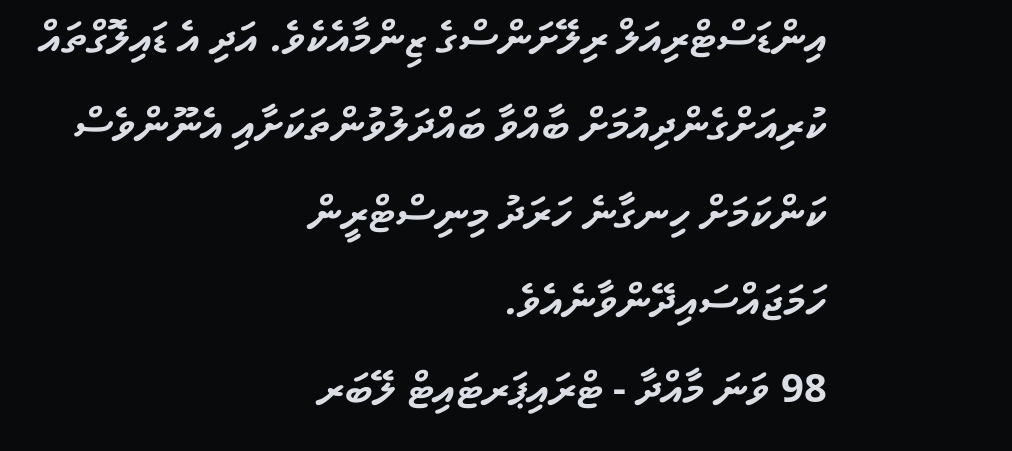އިންޑަސްޓްރިއަލް ރިލޭށަންސްގެ ޒިންމާއެކެވެ. އަދި އެ ޑައިލޮގްތައް ކުރިއަށްގެންދިއުމަށް ބާއްވާ ބައްދަލުވުންތަކަށާއި އެނޫންވެސް ކަންކަމަށް ހިނގާނެ ހަރަދު މިނިސްޓްރީން ހަމަޖައްސައިދޭންވާނެއެވެ.
98 ވަނަ މާއްދާ - ޓްރައިޕަރޓައިޓް ލޭބަރ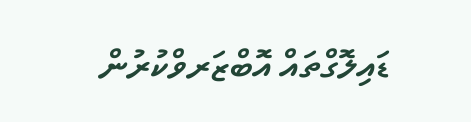ޑައިލޮގްތައް އޮބްޒަރވްކުރުން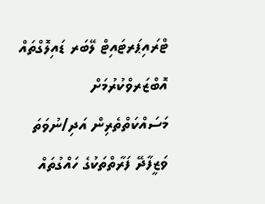ޓްރައިޕަރޓައިޓް ލޭބަރ ޑައިލޮގްތައް އޮބްޒަރވްކުރުމަށް މަސައްކަތްތެރިން އަދި/ނުވަތަ ވަޒީފާދޭ ފަރާތްތަކުގެ ހައްގުތައް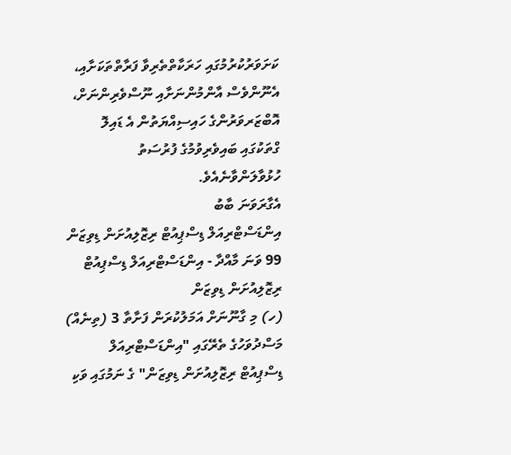ކަށަވަރުކުރުމުގައި ހަރަކާތްތެރިވާ ފަރާތްތަކަށާއި، އެނޫންވެސް އާންމުންނަށާއި ނޫސްވެރިންނަށް، އޮބްޒަރވަރުންގެ ހައިސިއްޔަތުން އެ ޑައިލޮ ގްތަކުގައި ބައިވެރިވުމުގެ ފުރުސަތު ހުޅުވާލަންވާނެއެވެ.
އެގާރަވަނަ ބާބު
އިންޑަސްޓްރިއަލް ޑިސްޕިއުޓް ރިޒޮލިއުށަން ޑިވިޒަން
99 ވަނަ މާއްދާ - އިންޑަސްޓްރިއަލް ޑިސްޕިއުޓް ރިޒޮލިއުށަން ޑިވިޒަން
(ހ) މި ގާނޫނަށް އަމަލުކުރަން ފަށާތާ 3 (ތިނެއް) މަސްދުވަހުގެ ތެރޭގައި "އިންޑަސްޓްރިއަލް ޑިސްޕިއުޓް ރިޒޮލިއުށަން ޑިވިޒަން" ގެ ނަމުގައި ވަކި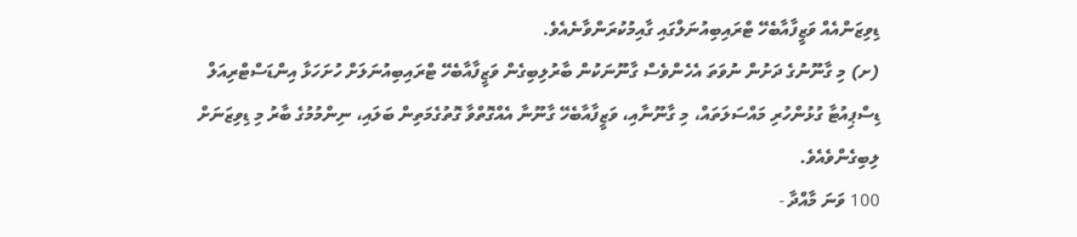ޑިވިޒަންއެއް ވަޒީފާއާބެހޭ ޓްރައިބިއުނަލްގައި ގާއިމުކުރަންވާނެއެވެ.
(ށ) މި ގާނޫނުގެ ދަށުން ނުވަތަ އެހެންވެސް ގާނޫނަކުން ބާރުލިބިގެން ވަޒީފާއާބެހޭ ޓްރައިބިއުނަލަށް ހުށަހަޅާ އިންޑަސްޓްރިއަލް ޑިސްޕިއުޓާ ގުޅުންހުރި މައްސަލަތައް، މި ގާނޫނާއި، ވަޒީފާއާބެހޭ ގާނޫނާ އެއްގޮތްވާ ގޮތުގެމަތިން ބަލައި، ނިންމުމުގެ ބާރު މި ޑިވިޒަނަށް ލިބިގެންވެއެވެ.
100 ވަނަ މާއްދާ -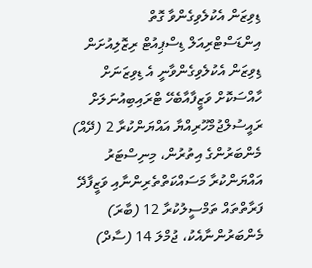ޑިވިޒަން އެކުލެވިގެންވާ ގޮތް
އިންޑަސްޓްރިއަލް ޑިސްޕިއުޓް ރިޒޮލިއުށަން ޑިވިޒަން އެކުލެވިގެންވާނީ އެ ޑިވިޒަނަށް ހާއްސަކޮށް ވަޒީފާއާބެހޭ ޓްރައިބިއުނަލަށް ރައީސުލްޖުމްހޫރިއްޔާ އައްޔަންކުރާ 2 (ދޭއް) މެންބަރުންގެ އިތުރުން، މިނިސްޓަރު އައްޔަންކުރާ މަސައްކަތްތެރިންނާއި ވަޒީފާދޭ ފަރާތްތައް ތަމްސީލުކުރާ 12 (ބާރަ) މެންބަރުންނާއެކު، ޖުމްލަ 14 (ސާދް)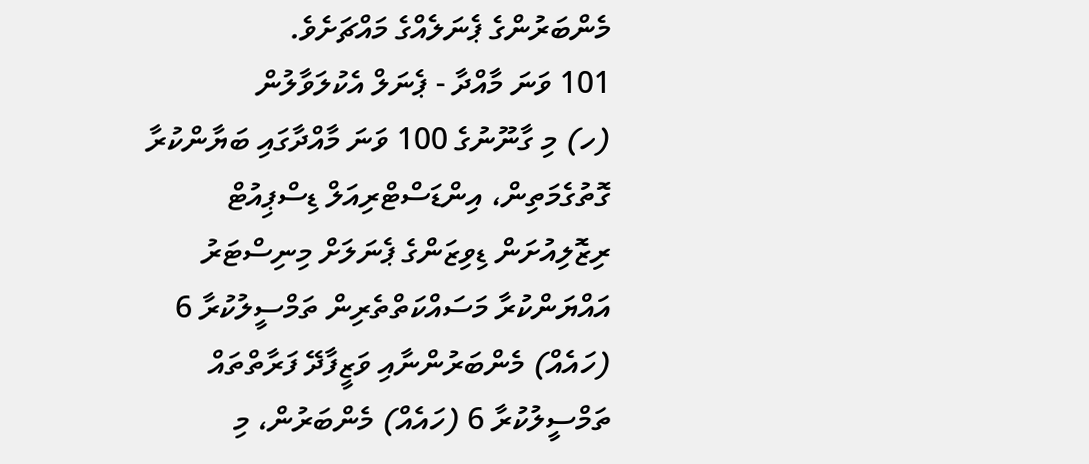މެންބަރުންގެ ޕެނަލެއްގެ މައްޗަށެވެ.
101 ވަނަ މާއްދާ - ޕެނަލް އެކުލަވާލުން
(ހ) މި ގާނޫނުގެ 100 ވަނަ މާއްދާގައި ބަޔާންކުރާ ގޮތުގެމަތިން، އިންޑަސްޓްރިއަލް ޑިސްޕިއުޓް ރިޒޮލިއުށަން ޑިވިޒަންގެ ޕެނަލަށް މިނިސްޓަރު އައްޔަންކުރާ މަސައްކަތްތެރިން ތަމްސީލުކުރާ 6 (ހައެއް) މެންބަރުންނާއި ވަޒީފާދޭ ފަރާތްތައް ތަމްސީލުކުރާ 6 (ހައެއް) މެންބަރުން، މި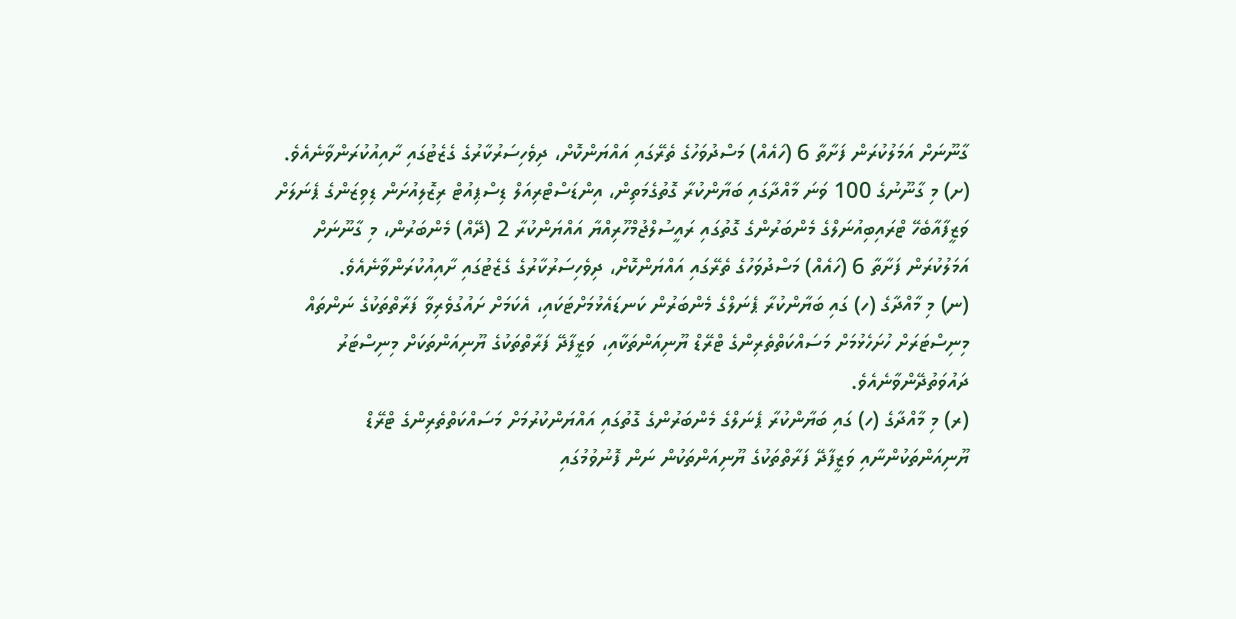ގާނޫނަށް އަމަލުކުރަން ފަށާތާ 6 (ހައެއް) މަސްދުވަހުގެ ތެރޭގައި އައްޔަންކޮށް، ދިވެހިސަރުކާރުގެ ގެޒެޓުގައި ށާއިއުކުރަންވާނެއެވެ.
(ށ) މި ގާނޫނުގެ 100 ވަނަ މާއްދާގައި ބަޔާންކުރާ ގޮތުގެމަތިން، އިންޑަސްޓްރިއަލް ޑިސްޕިއުޓް ރިޒޮލިއުށަން ޑިވިޒަންގެ ޕެނަލަށް ވަޒީފާއާބެހޭ ޓްރައިބިއުނަލްގެ މެންބަރުންގެ ގޮތުގައި ރައީސުލްޖުމްހޫރިއްޔާ އައްޔަންކުރާ 2 (ދޭއް) މެންބަރުން، މި ގާނޫނަށް އަމަލުކުރަން ފަށާތާ 6 (ހައެއް) މަސްދުވަހުގެ ތެރޭގައި އައްޔަންކޮށް، ދިވެހިސަރުކާރުގެ ގެޒެޓުގައި ށާއިއުކުރަންވާނެއެވެ.
(ނ) މި މާއްދާގެ (ހ) ގައި ބަޔާންކުރާ ޕެނަލްގެ މެންބަރުން ކަނޑައެޅުމަށްޓަކައި، އެކަމަށް ށައުގުވެރިވާ ފަރާތްތަކުގެ ނަންތައް މިނިސްޓަރަށް ހުށަހެޅުމަށް މަސައްކަތްތެރިންގެ ޓްރޭޑް ޔޫނިއަންތަކާއި، ވަޒީފާދޭ ފަރާތްތަކުގެ ޔޫނިއަންތަކަށް މިނިސްޓަރު ދައުވަތުދޭންވާނެއެވެ.
(ރ) މި މާއްދާގެ (ހ) ގައި ބަޔާންކުރާ ޕެނަލްގެ މެންބަރުންގެ ގޮތުގައި އައްޔަންކުރުމަށް މަސައްކަތްތެރިންގެ ޓްރޭޑް ޔޫނިއަންތަކުންނާއި ވަޒީފާދޭ ފަރާތްތަކުގެ ޔޫނިއަންތަކުން ނަން ފޮނުވުމުގައި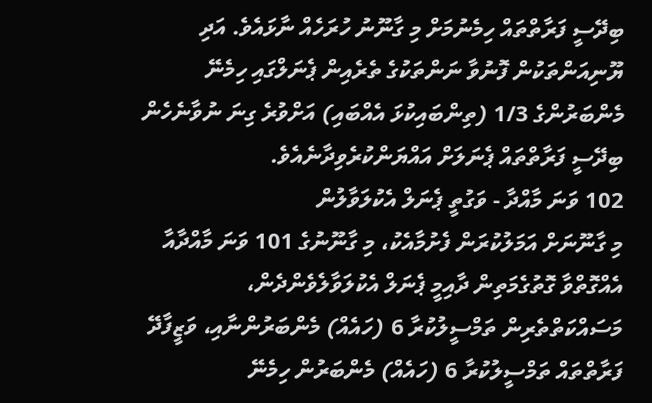ބިދޭސީ ފަރާތްތައް ހިމެނުމަށް މި ގާނޫނު ހުރަހެއް ނާޅައެވެ. އަދި ޔޫނިއަންތަކުން ފޮނުވާ ނަންތަކުގެ ތެރެއިން ޕެނަލްގައި ހިމެނޭ މެންބަރުންގެ 1/3 (ތިންބައިކުޅަ އެއްބައި) އަށްވުރެ ގިނަ ނުވާނެހެން ބިދޭސީ ފަރާތްތައް ޕެނަލަށް އައްޔަންކުރެވިދާނެއެވެ.
102 ވަނަ މާއްދާ - ވަގުތީ ޕެނަލް އެކުލަވާލުން
މި ގާނޫނަށް އަމަލުކުރަން ފެށުމާއެކު، މި ގާނޫނުގެ 101 ވަނަ މާއްދާއާ އެއްގޮތްވާ ގޮތުގެމަތިން ދާއިމީ ޕެނަލް އެކުލަވާލެވެންދެން، މަސައްކަތްތެރިން ތަމްސީލުކުރާ 6 (ހައެއް) މެންބަރުންނާއި، ވަޒީފާދޭ ފަރާތްތައް ތަމްސީލުކުރާ 6 (ހައެއް) މެންބަރުން ހިމެނޭ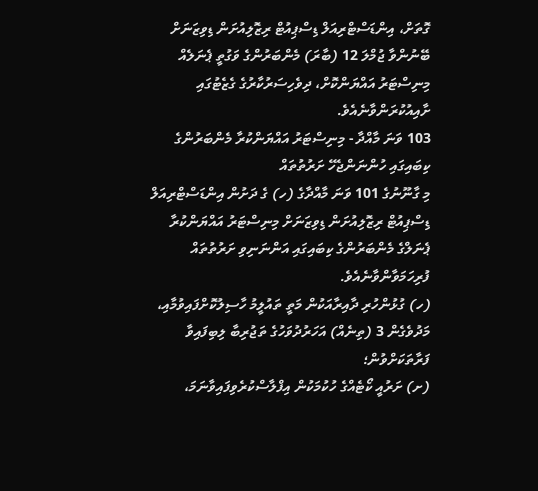ގޮތަށް، އިންޑަސްޓްރިއަލް ޑިސްޕިއުޓް ރިޒޮލިއުށަން ޑިވިޒަނަށް ބޭނުންވާ ޖުމްލަ 12 (ބާރަ) މެންބަރުންގެ ވަގުތީ ޕެނަލެއް މިނިސްޓަރު އައްޔަންކޮށް، ދިވެހިސަރުކާރުގެ ގެޒެޓުގައި ށާއިއުކުރަންވާނެއެވެ.
103 ވަނަ މާއްދާ - މިނިސްޓަރު އައްޔަންކުރާ މެންބަރުންގެ ކިބައިގައި ހުންނަންޖެހޭ ށަރުތުތައް
މި ގާނޫނުގެ 101 ވަނަ މާއްދާގެ (ހ) ގެ ދަށުން އިންޑަސްޓްރިއަލް ޑިސްޕިއުޓް ރިޒޮލިއުށަން ޑިވިޒަނަށް މިނިސްޓަރު އައްޔަންކުރާ ޕެނަލްގެ މެންބަރުންގެ ކިބައިގައި އަންނަނިވި ށަރުތުތައް ފުރިހަމަވާންވާނެއެވެ.
(ހ) ގުޅުންހުރި ދާއިރާއަކުން މަތީ ތައުލީމު ހާސިލުކޮށްފައިވުމާއި، މަދުވެގެން 3 (ތިނެއް) އަހަރުދުވަހުގެ ތަޖުރިބާ ލިބިފައިވާ ފަރާތަކަށްވުން؛
(ށ) ށަރުއީ ކޯޓެއްގެ ހުކުމަކުން އިފްލާސްކުރެވިފައިވާނަމަ،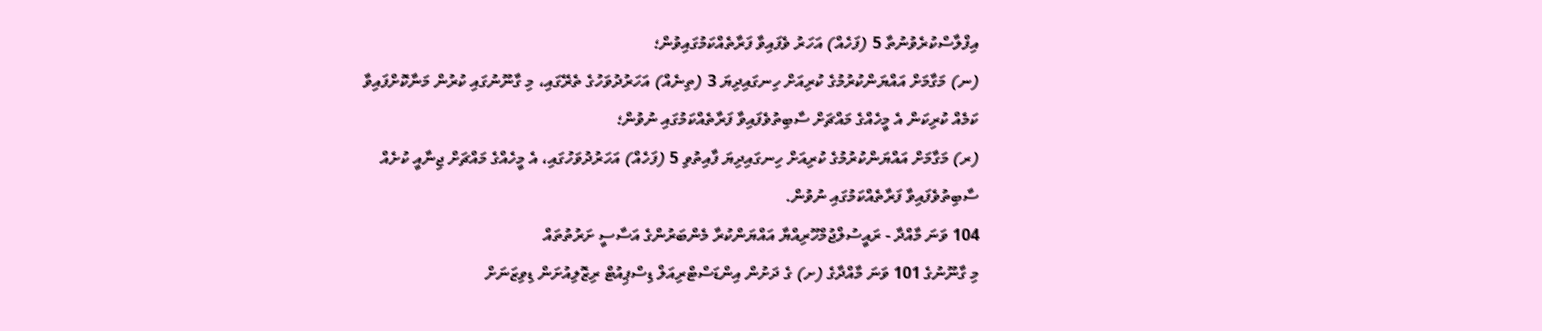އިފްލާސްކުރެވުނުތާ 5 (ފަހެއް) އަހަރު ވެފައިވާ ފަރާތެއްކަމުގައިވުން؛
(ނ) މަގާމަށް އައްޔަންކުރުމުގެ ކުރިއަށް ހިނގައިދިޔަ 3 (ތިނެއް) އަހަރުދުވަހުގެ ތެރޭގައި، މި ގާނޫނުގައި ކުރުން މަނާކޮށްފައިވާ ކަމެއް ކުރިކަން އެ މީހެއްގެ މައްޗަށް ސާބިތުވެފައިވާ ފަރާތެއްކަމުގައި ނުވުން؛
(ރ) މަގާމަށް އައްޔަންކުރުމުގެ ކުރިއަށް ހިނގައިދިޔަ ފާއިތުވި 5 (ފަހެއް) އަހަރުދުވަހުގައި، އެ މީހެއްގެ މައްޗަށް ޖިނާއީ ކުށެއް ސާބިތުވެފައިވާ ފަރާތެއްކަމުގައި ނުވުން.
104 ވަނަ މާއްދާ - ރައީސުލްޖުމްހޫރިއްޔާ އައްޔަންކުރާ މެންބަރުންގެ އަސާސީ ށަރުތުތައް
މި ގާނޫނުގެ 101 ވަނަ މާއްދާގެ (ށ) ގެ ދަށުން އިންޑަސްޓްރިއަލް ޑިސްޕިއުޓް ރިޒޮލިއުށަން ޑިވިޒަނަށް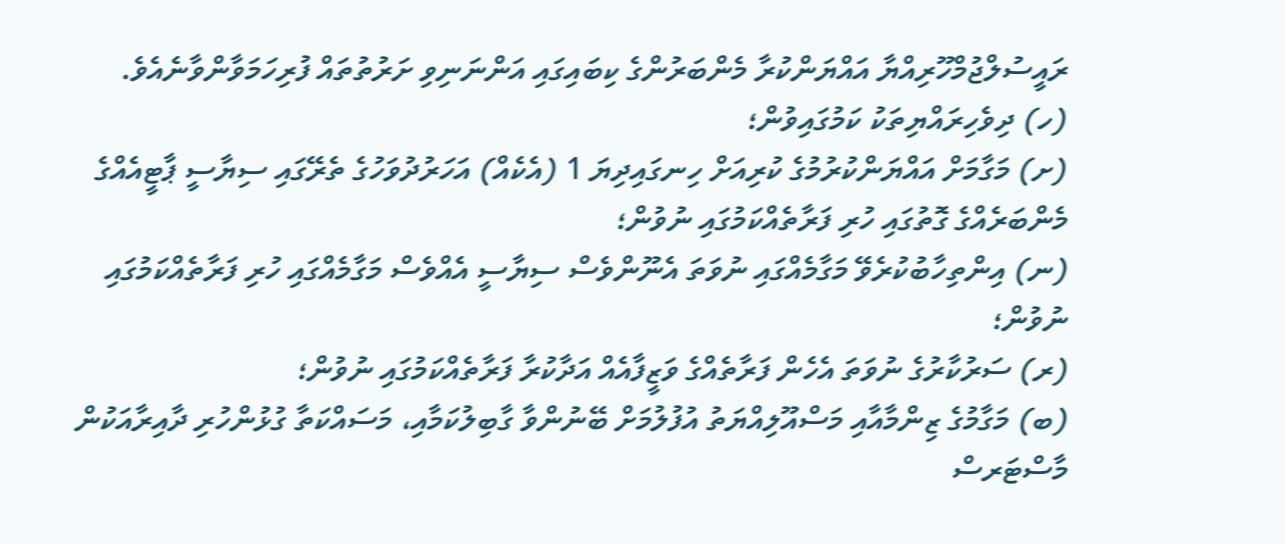ރައީސުލްޖުމްހޫރިއްޔާ އައްޔަންކުރާ މެންބަރުންގެ ކިބައިގައި އަންނަނިވި ށަރުތުތައް ފުރިހަމަވާންވާނެއެވެ.
(ހ) ދިވެހިރައްޔިތަކު ކަމުގައިވުން؛
(ށ) މަގާމަށް އައްޔަންކުރުމުގެ ކުރިއަށް ހިނގައިދިޔަ 1 (އެކެއް) އަހަރުދުވަހުގެ ތެރޭގައި ސިޔާސީ ޕާޓީއެއްގެ މެންބަރެއްގެ ގޮތުގައި ހުރި ފަރާތެއްކަމުގައި ނުވުން؛
(ނ) އިންތިހާބުކުރެވޭ މަގާމެއްގައި ނުވަތަ އެނޫންވެސް ސިޔާސީ އެއްވެސް މަގާމެއްގައި ހުރި ފަރާތެއްކަމުގައި ނުވުން؛
(ރ) ސަރުކާރުގެ ނުވަތަ އެހެން ފަރާތެއްގެ ވަޒީފާއެއް އަދާކުރާ ފަރާތެއްކަމުގައި ނުވުން؛
(ބ) މަގާމުގެ ޒިންމާއާއި މަސްއޫލިއްޔަތު އުފުލުމަށް ބޭނުންވާ ގާބިލުކަމާއި، މަސައްކަތާ ގުޅުންހުރި ދާއިރާއަކުން މާސްޓަރސް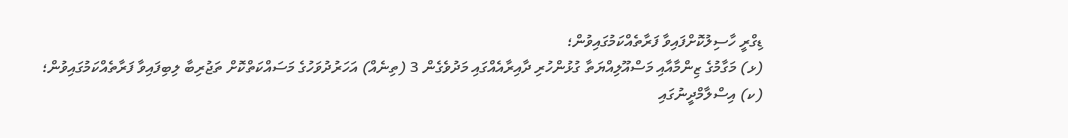ޑިގްރީ ހާސިލުކޮށްފައިވާ ފަރާތެއްކަމުގައިވުން؛
(ޅ) މަގާމުގެ ޒިންމާއާއި މަސްއޫލިއްޔަތާ ގުޅުންހުރި ދާއިރާއެއްގައި މަދުވެގެން 3 (ތިނެއް) އަހަރުދުވަހުގެ މަސައްކަތްކޮށް ތަޖުރިބާ ލިބިފައިވާ ފަރާތެއްކަމުގައިވުން؛
(ކ) އިސްލާމްދީނުގައި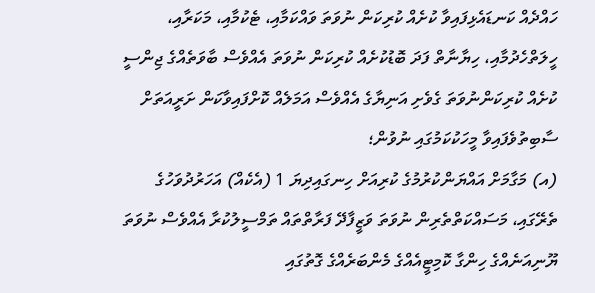ހައްދެއް ކަނޑައެޅިފައިވާ ކުށެއް ކުރިކަން ނުވަތަ ވައްކަމާއި، ޓެކުމާއި، މަކަރާއި، ހީލަތްހެދުމާއި، ހިޔާނާތް ފަދަ ބޮޑުކުށެއް ކުރިކަން ނުވަތަ އެއްވެސް ބާވަތެއްގެ ޖިންސީ ކުށެއް ކުރިކަންނުވަތަ ގެވެށި އަނިޔާގެ އެއްވެސް އަމަލެއް ކޮށްފައިވާކަން ށަރީއަތަށް ސާބިތުވެފައިވާ މީހަކުކަމުގައި ނުވުން؛
(އ) މަގާމަށް އައްޔަންކުރުމުގެ ކުރިއަށް ހިނގައިދިޔަ 1 (އެކެއް) އަހަރުދުވަހުގެ ތެރޭގައި، މަސައްކަތްތެރިން ނުވަތަ ވަޒީފާދޭ ފަރާތްތައް ތަމްސީލުކުރާ އެއްވެސް ނުވަތަ ޔޫނިއަނެއްގެ ހިންގާ ކޮމިޓީއެއްގެ މެންބަރެއްގެ ގޮތުގައި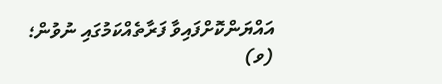އައްޔަންކޮށްފައިވާ ފަރާތެއްކަމުގައި ނުވުން؛
(ވ)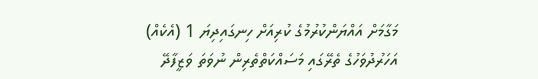މަގާމަށް އައްޔަންކުރުމުގެ ކުރިއަށް ހިނގައިދިޔަ 1 (އެކެއް) އަހަރުދުވަހުގެ ތެރޭގައި މަސައްކަތްތެރިން ނުވަތަ ވަޒީފާދޭ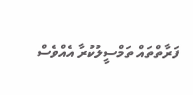ފަރާތްތައް ތަމްސީލުކުރާ އެއްވެސް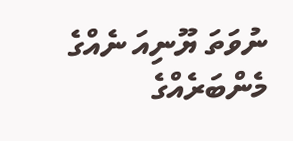ނުވަތަ ޔޫނިއަ ނެއްގެ މެންބަރެއްގެ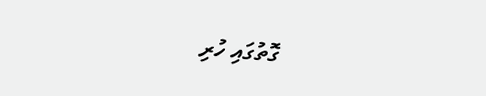ގޮތުގައި ހުރި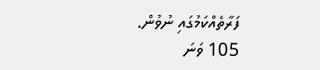ފަރާތެއްކަމުގައި ނުވުން.
105 ވަނަ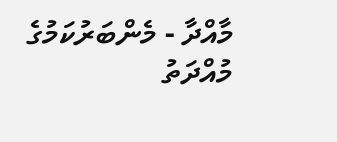މާއްދާ - މެންބަރުކަމުގެ މުއްދަތު